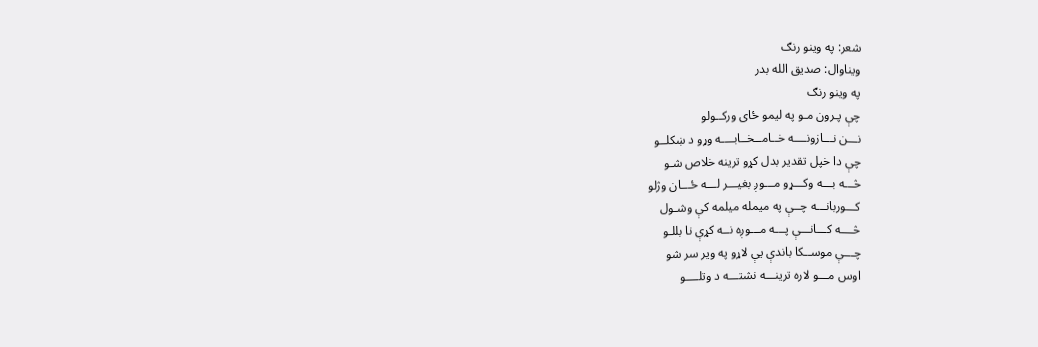شعر: په وينو رنګ
ويناوال: صديق الله بدر
په وينو رنګ
چې پـرون مـو په ليمو ځاى وركــولو
نـــن نـــازونــــه خــامــخــابــــه وړو د ښكلــو
چې دا خپل تقدير بدل كړو ترينه خلاص شـو
څـــه بـــه وكـــړو مـــوږ بغيـــر لـــه ځـــان وژلو
كـــوربانـــه چــې په ميمله ميلمه كې وشـول
څــــه كـــانـــې پـــه مـــوږه نــه كړې نا بللـو
چـــې موســكا باندې يې لاړو په وير سر شو
اوس مـــو لاره ترينـــه نشتـــه د وتلــــو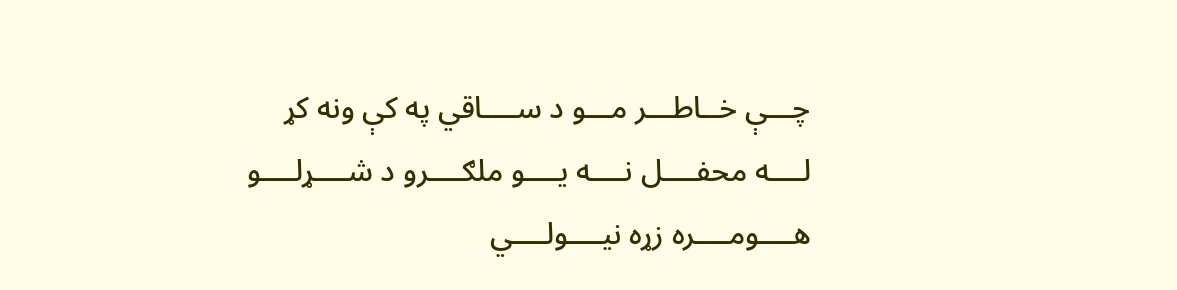چـــې خــاطـــر مـــو د ســــاقي په كې ونه كړ
لــــه محفــــل نــــه يــــو ملګــــرو د شــــړلــــو
هــــومــــره زړه نيــــولــــي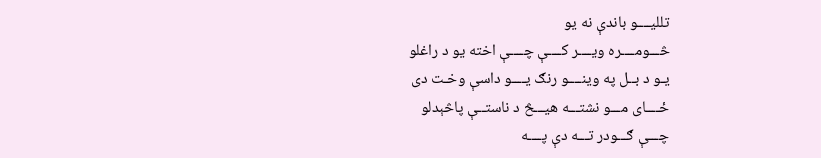تلليــــو باندې نه يو
څـــومــــره ويــــر كــــې چــــې اخته يو د راغلو
يـو د بــل په وينــــو رنګ يــــو داسې وخـت دى
ځــــاى مـــو نشتـــه هيـــڅ د ناستــې پاڅېدلو
چـــې ګـــودر تـــه دې پــــه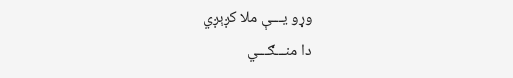وړو يـــې ملا كږېږي
دا منـــګـــي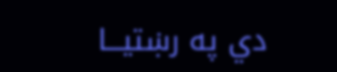دي په رښتيـــا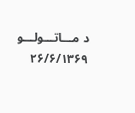د مـــاتـــولـــو
۲۶/۶/۱۳۶۹